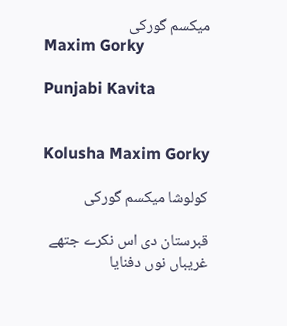میکسم گورکی
Maxim Gorky

Punjabi Kavita


Kolusha Maxim Gorky

کولوشا میکسم گورکی

قبرستان دی اس نکرے جتھے غریباں نوں دفنایا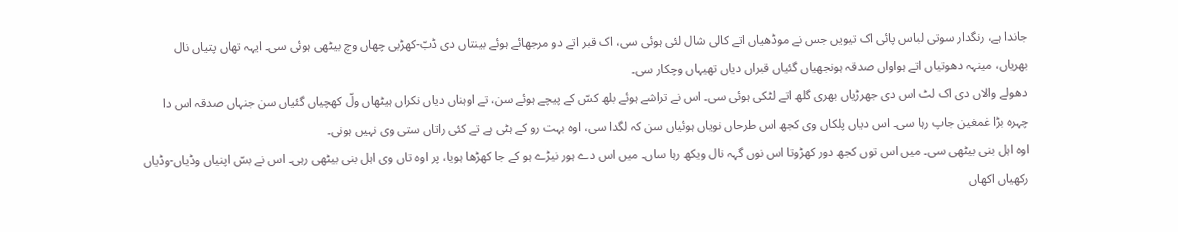جاندا ہے، رنگدار سوتی لباس پائی اک تیویں جس نے موڈھیاں اتے کالی شال لئی ہوئی سی، اک قبر اتے دو مرجھائے ہوئے بینتاں دی ڈبّ-کھڑبی چھاں وچ بیٹھی ہوئی سی۔ ایہہ تھاں پتیاں نال بھریاں، مینہہ دھوتیاں اتے ہواواں صدقہ ہونجھیاں گئیاں قبراں دیاں تھیہاں وچکار سی۔
دھولے والاں دی اک لٹ اس دی جھرڑیاں بھری گلھ اتے لٹکی ہوئی سی۔ اس نے تراشے ہوئے بلھ کسّ کے پیچے ہوئے سن، تے اوہناں دیاں نکراں ہیٹھاں ولّ کھچیاں گئیاں سن جنہاں صدقہ اس دا چہرہ بڑا غمغین جاپ رہا سی۔ اس دیاں پلکاں وی کجھ اس طرحاں نویاں ہوئیاں سن کہ لگدا سی، اوہ بہت رو کے ہٹی ہے تے کئی راتاں ستی وی نہیں ہونی۔
اوہ اہل بنی بیٹھی سی۔ میں اس توں کجھ دور کھڑوتا اس نوں گہہ نال ویکھ رہا ساں۔ میں اس دے ہور نیڑے ہو کے جا کھڑھا ہویا، پر اوہ تاں وی اہل بنی بیٹھی رہی۔ اس نے بسّ اپنیاں وڈیاں-وڈیاں رکھیاں اکھاں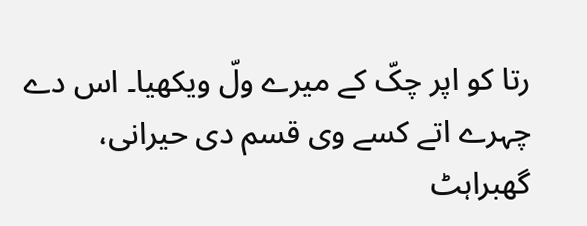رتا کو اپر چکّ کے میرے ولّ ویکھیا۔ اس دے چہرے اتے کسے وی قسم دی حیرانی، گھبراہٹ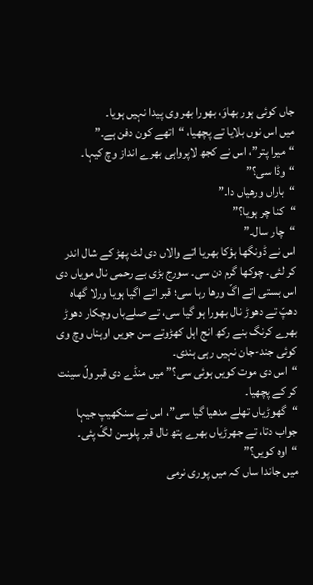جاں کوئی ہور بھاوَ، بھورا بھر وی پیدا نہیں ہویا۔
میں اس نوں بلایا تے پچھیا، “اتھے کون دفن ہے۔”
“میرا پتر”، اس نے کجھ لاپرواہی بھرے انداز وچ کیہا۔
“وڈا سی؟”
“باراں ورھیاں دا۔”
“کنا چر ہویا؟”
“چار سال۔”
اس نے ڈونگھا ہؤکا بھریا اتے والاں دی لٹ پھڑ کے شال اندر کر لئی۔ چوکھا گرم دن سی۔ سورج بڑی بے رحمی نال مویاں دی اس بستی اتے اگّ ورھا رہا سی؛ قبر اتے اگیا ہویا ورلا گھاہ دھپّ تے دھوڑ نال بھورا ہو گیا سی، تے صلےباں وچکار دھوڑ بھرے کرنگ بنے رکھ انج اہل کھڑوتے سن جویں اوہناں وچ وی کوئی جند-جان نہیں رہی ہندی۔
“اس دی موت کویں ہوئی سی؟” میں منڈے دی قبر ولّ سینت کر کے پچھیا۔
“گھوڑیاں تھلے مدھیا گیا سی”، اس نے سنکھیپ جیہا جواب دتا، تے جھرڑیاں بھرے ہتھ نال قبر پلوسن لگّ پئی۔
“اوہ کویں؟”
میں جاندا ساں کہ میں پوری نرمی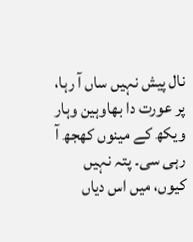نال پیش نہیں ساں آ رہا، پر عورت دا بھاوہین وہار ویکھ کے مینوں کھجھ آ رہی سی۔ پتہ نہیں کیوں، میں اس دیاں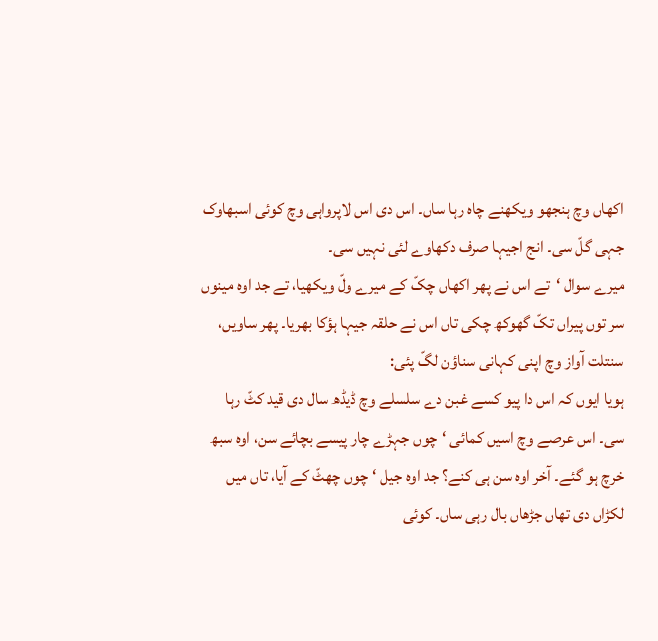اکھاں وچ ہنجھو ویکھنے چاہ رہا ساں۔ اس دی اس لاپرواہی وچ کوئی اسبھاوک جہی گلّ سی۔ انج اجیہا صرف دکھاوے لئی نہیں سی۔
میرے سوال ‘تے اس نے پھر اکھاں چکّ کے میرے ولّ ویکھیا، تے جد اوہ مینوں سر توں پیراں تکّ گھوکھ چکی تاں اس نے حلقہ جیہا ہؤکا بھریا۔ پھر ساویں، سنتلت آواز وچ اپنی کہانی سناؤن لگّ پئی:
ہویا ایوں کہ اس دا پیو کسے غبن دے سلسلے وچ ڈیڈھ سال دی قید کٹّ رہا سی۔ اس عرصے وچ اسیں کمائی ‘چوں جہڑے چار پیسے بچائے سن، اوہ سبھ خرچ ہو گئے۔ آخر اوہ سن ہی کنے؟ جد اوہ جیل ‘چوں چھٹّ کے آیا، تاں میں لکڑاں دی تھاں جڑھاں بال رہی ساں۔ کوئی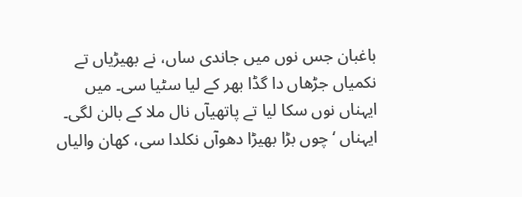باغبان جس نوں میں جاندی ساں، نے بھیڑیاں تے نکمیاں جڑھاں دا گڈا بھر کے لیا سٹیا سی۔ میں ایہناں نوں سکا لیا تے پاتھیآں نال ملا کے بالن لگی۔ ایہناں ‘چوں بڑا بھیڑا دھوآں نکلدا سی، کھان والیاں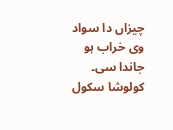چیزاں دا سواد وی خراب ہو جاندا سی۔ کولوشا سکول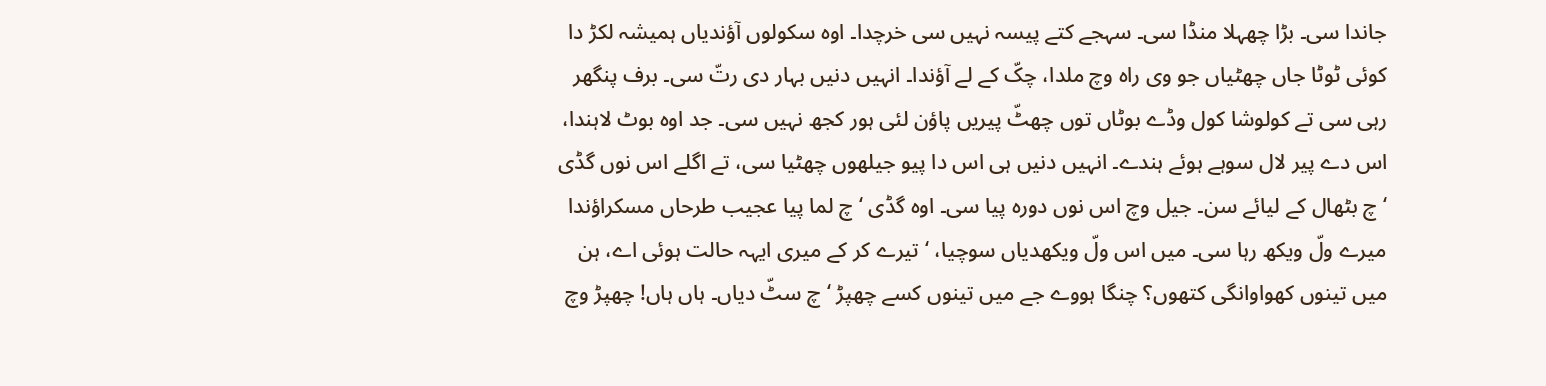جاندا سی۔ بڑا چھہلا منڈا سی۔ سہجے کتے پیسہ نہیں سی خرچدا۔ اوہ سکولوں آؤندیاں ہمیشہ لکڑ دا کوئی ٹوٹا جاں چھٹیاں جو وی راہ وچ ملدا، چکّ کے لے آؤندا۔ انہیں دنیں بہار دی رتّ سی۔ برف پنگھر رہی سی تے کولوشا کول وڈے بوٹاں توں چھٹّ پیریں پاؤن لئی ہور کجھ نہیں سی۔ جد اوہ بوٹ لاہندا، اس دے پیر لال سوہے ہوئے ہندے۔ انہیں دنیں ہی اس دا پیو جیلھوں چھٹیا سی، تے اگلے اس نوں گڈی ‘چ بٹھال کے لیائے سن۔ جیل وچ اس نوں دورہ پیا سی۔ اوہ گڈی ‘چ لما پیا عجیب طرحاں مسکراؤندا میرے ولّ ویکھ رہا سی۔ میں اس ولّ ویکھدیاں سوچیا، ‘تیرے کر کے میری ایہہ حالت ہوئی اے، ہن میں تینوں کھواوانگی کتھوں؟ چنگا ہووے جے میں تینوں کسے چھپڑ ‘چ سٹّ دیاں۔ ہاں ہاں! چھپڑ وچ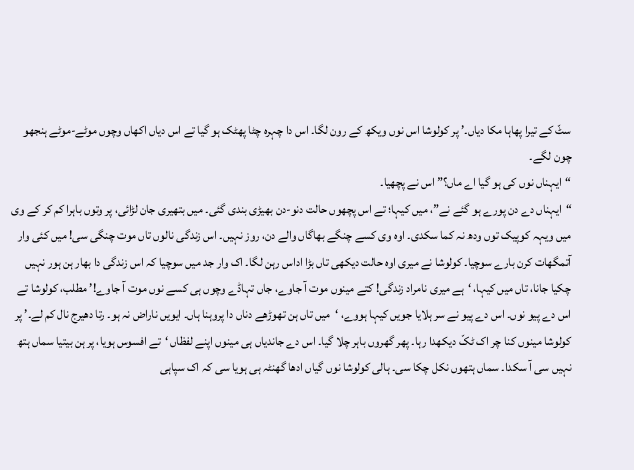سٹّ کے تیرا پھاہا مکا دیاں۔’ پر کولوشا اس نوں ویکھ کے رون لگا۔ اس دا چہرہ چٹا پھٹک ہو گیا تے اس دیاں اکھاں وچوں موٹے-موٹے ہنجھو چون لگے۔
“ایہناں نوں کی ہو گیا اے ماں؟” اس نے پچھیا۔
“ایہناں دے دن پورے ہو گئے نے”، میں کیہا؛ تے اس پچھوں حالت دنو-دن بھیڑی بندی گئی۔ میں بتھیری جان لڑائی، پر وتوں باہرا کم کر کے وی میں ویہہ کوپیک توں ودھ نہ کما سکدی۔ اوہ وی کسے چنگے بھاگاں والے دن، روز نہیں۔ اس زندگی نالوں تاں موت چنگی سی! میں کئی وار آتمگھات کرن بارے سوچیا۔ کولوشا نے میری اوہ حالت دیکھی تاں بڑا اداس رہن لگا۔ اک وار جد میں سوچیا کہ اس زندگی دا بھار ہن ہور نہیں چکیا جانا، تاں میں کیہا، ‘ہے میری نامراد زندگی! کتے مینوں موت آ جاوے، جاں تہاڈے وچوں ہی کسے نوں موت آ جاوے!’ مطلب، کولوشا تے اس دے پیو نوں۔ اس دے پیو نے سر ہلایا جویں کیہا ہووے، ‘میں تاں ہن تھوڑھے دناں دا پروہنا ہاں۔ ایویں ناراض نہ ہو۔ رتا دھیرج نال کم لے۔’ پر کولوشا مینوں کنا چر اک ٹکّ دیکھدا رہا۔ پھر گھروں باہر چلا گیا۔ اس دے جاندیاں ہی مینوں اپنے لفظاں ‘تے افسوس ہویا، پر ہن بیتیا سماں ہتھ نہیں سی آ سکدا۔ سماں ہتھوں نکل چکا سی۔ ہالی کولوشا نوں گیاں ادھا گھنٹہ ہی ہویا سی کہ اک سپاہی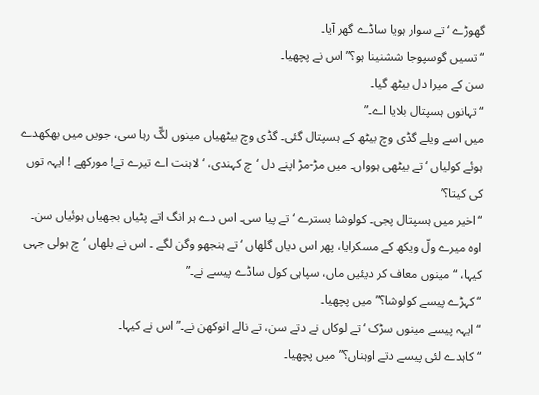گھوڑے ‘تے سوار ہویا ساڈے گھر آیا۔
“تسیں گوسپوجا ششنینا ہو؟” اس نے پچھیا۔
سن کے میرا دل بیٹھ گیا۔
“تہانوں ہسپتال بلایا اے۔”
میں اسے ویلے گڈی وچ بیٹھ کے ہسپتال گئی۔ گڈی وچ بیٹھیاں مینوں لگّ رہا سی، جویں میں بھکھدے ہوئے کولیاں ‘تے بیٹھی ہوواں۔ میں مڑ-مڑ اپنے دل ‘چ کہندی، ‘لاہنت اے تیرے تے! مورکھے ! ایہہ توں کی کیتا؟’
“اخیر میں ہسپتال پجی۔ کولوشا بسترے ‘تے پیا سی۔ اس دے ہر انگ اتے پٹیاں بجھیاں ہوئیاں سن۔ اوہ میرے ولّ ویکھ کے مسکرایا، پھر اس دیاں گلھاں ‘تے ہنجھو وگن لگے ۔ اس نے بلھاں ‘چ ہولی جہی کیہا، “مینوں معاف کر دیئیں ماں، سپاہی کول ساڈے پیسے نے۔”
“کہڑے پیسے کولوشا؟” میں پچھیا۔
“ایہہ پیسے مینوں سڑک ‘تے لوکاں نے دتے سن، تے نالے انوکھن نے۔” اس نے کیہا۔
“کاہدے لئی پیسے دتے اوہناں؟” میں پچھیا۔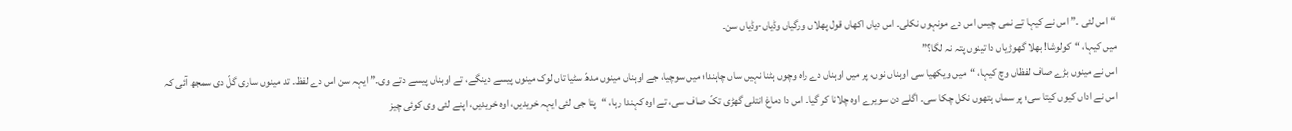“اس لئی ۔” اس نے کیہا تے نمی چیس اس دے مونہوں نکلی۔ اس دیاں اکھاں قول پھلاں ورگیاں وڈیاں-وڈیاں سن۔
میں کیہا، “کولوشا! بھلا گھوڑیاں دا تینوں پتہ نہ لگا؟”
اس نے مینوں بڑے صاف لفظاں وچ کیہا، “میں ویکھیا سی اوہناں نوں، پر میں اوہناں دے راہ وچوں ہٹنا نہیں ساں چاہندا؛ میں سوچیا، جے اوہناں مینوں مدھّ سٹیا تاں لوک مینوں پیسے دینگے، تے اوہناں پیسے دتے وی۔” ایہہ سن اس دے لفظ۔ تد مینوں ساری گلّ دی سمجھ آئی کہ اس نے اداں کیوں کیتا سی؛ پر سماں ہتھوں نکل چکا سی۔ اگلے دن سویرے اوہ چلانا کر گیا۔ اس دا دماغ انتلی گھڑی تکّ صاف سی، تے اوہ کہندا رہا، “پتا جی لئی ایہہ خریدیں، اوہ خریدیں، اپنے لئی وی کوئی چیز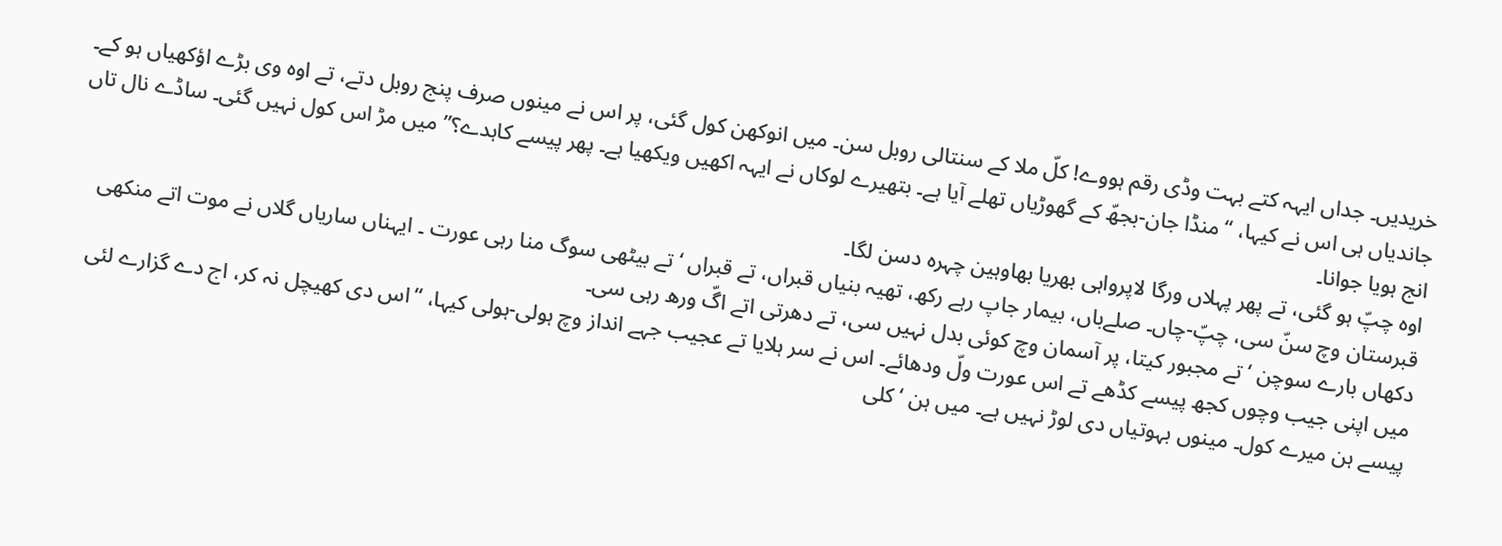خریدیں۔ جداں ایہہ کتے بہت وڈی رقم ہووے! کلّ ملا کے سنتالی روبل سن۔ میں انوکھن کول گئی، پر اس نے مینوں صرف پنج روبل دتے، تے اوہ وی بڑے اؤکھیاں ہو کے۔
جاندیاں ہی اس نے کیہا، “منڈا جان-بجھّ کے گھوڑیاں تھلے آیا ہے۔ بتھیرے لوکاں نے ایہہ اکھیں ویکھیا ہے۔ پھر پیسے کاہدے؟” میں مڑ اس کول نہیں گئی۔ ساڈے نال تاں انج ہویا جوانا۔
اوہ چپّ ہو گئی، تے پھر پہلاں ورگا لاپرواہی بھریا بھاوہین چہرہ دسن لگا۔
قبرستان وچ سنّ سی، چپّ-چاں۔ صلےباں، بیمار جاپ رہے رکھ، تھیہ بنیاں قبراں، تے قبراں ‘تے بیٹھی سوگ منا رہی عورت ۔ ایہناں ساریاں گلاں نے موت اتے منکھی دکھاں بارے سوچن ‘تے مجبور کیتا، پر آسمان وچ کوئی بدل نہیں سی، تے دھرتی اتے اگّ ورھ رہی سی۔
میں اپنی جیب وچوں کجھ پیسے کڈھے تے اس عورت ولّ ودھائے۔ اس نے سر ہلایا تے عجیب جہے انداز وچ ہولی-ہولی کیہا، “اس دی کھیچل نہ کر، اج دے گزارے لئی پیسے ہن میرے کول۔ مینوں بہوتیاں دی لوڑ نہیں ہے۔ میں ہن ‘کلی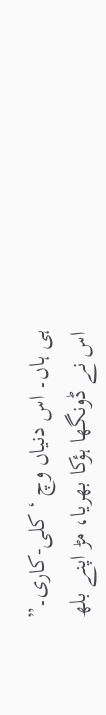ہی ہاں۔ اس دنیاں وچ ‘کلی-کاری۔”
اس نے ڈونگھا ہؤکا بھریا، مڑ اپنے بلھ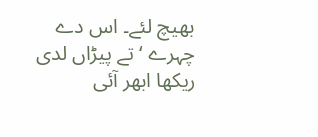بھیچ لئے۔ اس دے چہرے ‘تے پیڑاں لدی ریکھا ابھر آئی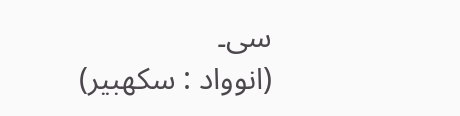سی۔
(انوواد : سکھبیر)